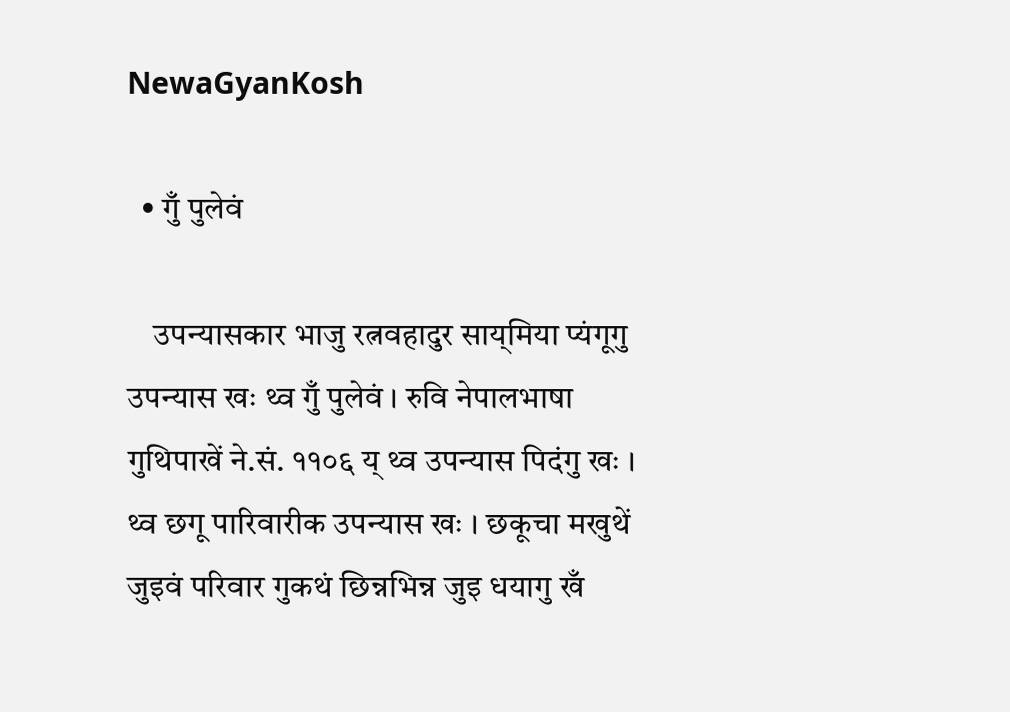NewaGyanKosh

  • गुँ पुलेवं

    उपन्यासकार भाजु रत्नवहादुर साय्‌मिया प्यंगूगु उपन्यास खः थ्व गुँ पुलेवं । रुवि नेपालभाषा गुथिपाखें ने.सं. ११०६ य् थ्व उपन्यास पिदंगु खः । थ्व छगू पारिवारीक उपन्यास खः । छकूचा मखुथें जुइवं परिवार गुकथं छिन्नभिन्न जुइ धयागु खँ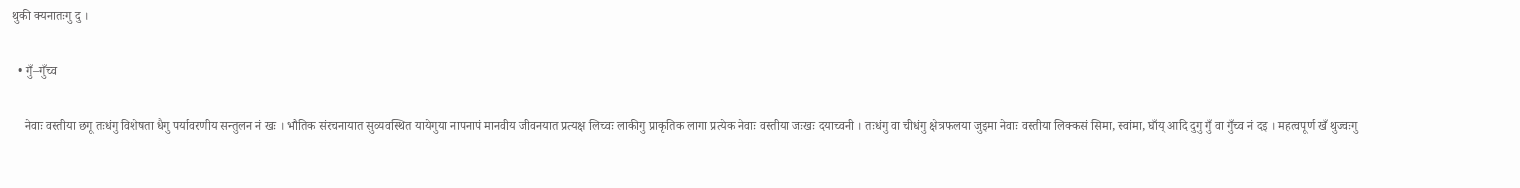थुकी क्यनातःगु दु ।

  • गुँ–गुँच्व

    नेवाः वस्तीया छगू तःधंगु विशेषता धैगु पर्यावरणीय सन्तुलन नं खः । भौतिक संरचनायात सुव्यवस्थित यायेगुया नापनापं मानवीय जीवनयात प्रत्यक्ष लिच्वः लाकीगु प्राकृतिक लागा प्रत्येक नेवाः वस्तीया जःखः दयाच्वनी । तःधंगु वा चीधंगु क्षेत्रफलया जुइमा नेवाः वस्तीया लिक्कसं सिमा, स्वांमा, घाँय् आदि दुगु गुँ वा गुँच्व नं दइ । महत्वपूर्ण खँ थुज्वःगु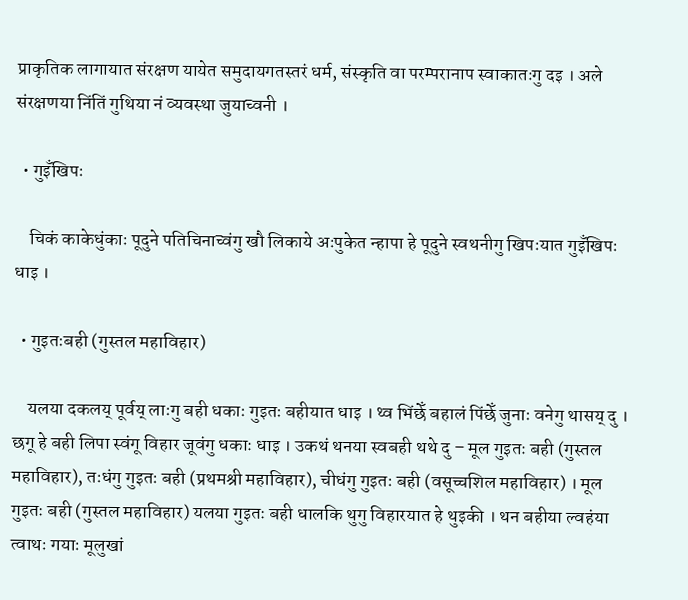प्राकृतिक लागायात संरक्षण यायेत समुदायगतस्तरं धर्म, संस्कृति वा परम्परानाप स्वाकातःगु दइ । अले संरक्षणया निंतिं गुथिया नं व्यवस्था जुयाच्वनी ।

  • गुइँखिपः

    चिकं काकेधुंकाः पूदुने पतिचिनाच्वंगु खौ लिकाये अःपुकेत न्हापा हे पूदुने स्वथनीगु खिपःयात गुइँखिपः धाइ ।

  • गुइतःबही (गुस्तल महाविहार)

    यलया दकलय्‌ पूर्वय्‌ लाःगु बही धकाः गुइतः बहीयात धाइ । थ्व भिंछेँ बहालं पिंछेँ जुनाः वनेगु थासय्‌ दु । छगू हे बही लिपा स्वंगू विहार जूवंगु धकाः धाइ । उकथं थनया स्वबही थथे दु – मूल गुइतः बही (गुस्तल महाविहार), तःधंगु गुइतः बही (प्रथमश्री महाविहार), चीधंगु गुइतः बही (वसूच्चशिल महाविहार) । मूल गुइतः बही (गुस्तल महाविहार) यलया गुइतः बही धालकि थुगु विहारयात हे थुइकी । थन बहीया ल्वहंया त्वाथः गयाः मूलुखां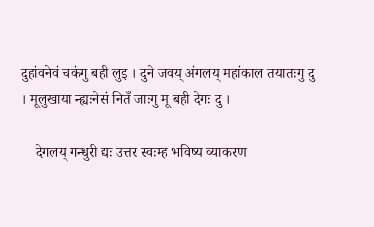दुहांवनेवं चकंगु बही लुइ । दुने जवय्‌ अंगलय्‌ महांकाल तयातःगु दु । मूलुखाया न्ह्यःनेसं नितँ जाःगु मू बही देगः दु ।

    देगलय्‌ गन्धुरी द्यः उत्तर स्वःम्ह भविष्य व्याकरण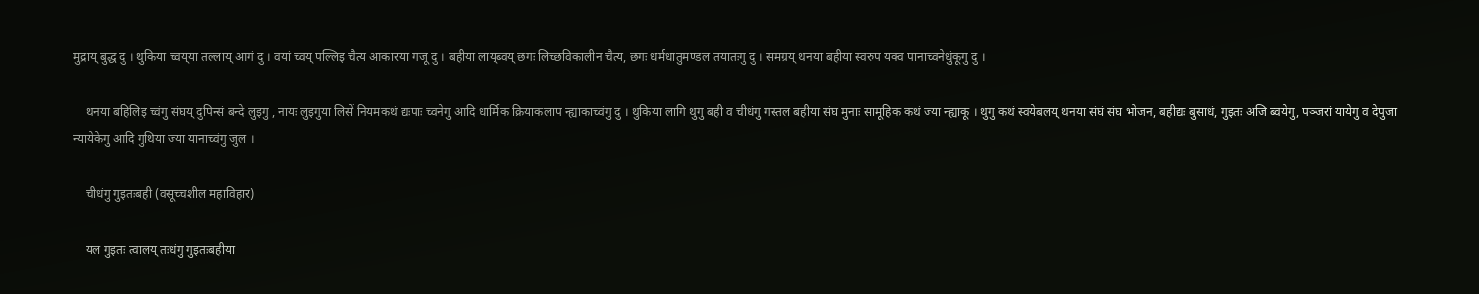मुद्राय्‌ बुद्ध दु । थुकिया च्वय्‌या तल्लाय्‌ आगं दु । वयां च्वय्‌ पल्लिइ चैत्य आकारया गजू दु । बहीया लाय्‌ब्वय्‌ छगः लिच्छविकालीन चैत्य, छगः धर्मधातुमण्डल तयातःगु दु । समग्रय्‌ थनया बहीया स्वरुप यक्व पानाच्वनेधुंकूगु दु ।

    थनया बहिलिइ च्वंगु संघय्‌ दुपिन्सं बन्दे लुइगु , नायः लुइगुया लिसें नियमकथं द्यःपाः च्वनेगु आदि धार्मिक क्रियाकलाप न्ह्याकाच्वंगु दु । थुकिया लागि थुगु बही व चीधंगु गस्तल बहीया संघ मुनाः सामूहिक कथं ज्या न्ह्याकू । थुगु कथं स्वयेबलय्‌ थनया संघं संघ भोजन, बहीद्यः बुसाधं, गुइतः अजि ब्वयेगु, पञ्जरां यायेगु व देपुजा न्यायेकेगु आदि गुथिया ज्या यानाच्वंगु जुल ।

    चीधंगु गुइतःबही (वसूच्चशील महाविहार)

    यल गुइतः त्वालय्‌ तःधंगु गुइतःबहीया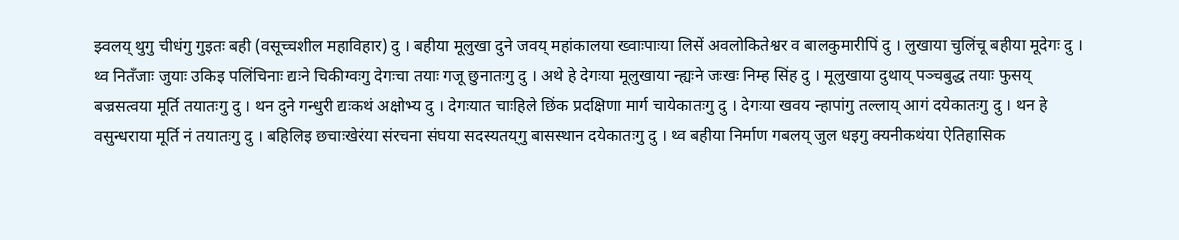झ्वलय्‌ थुगु चीधंगु गुइतः बही (वसूच्चशील महाविहार) दु । बहीया मूलुखा दुने जवय्‌ महांकालया ख्वाःपाःया लिसें अवलोकितेश्वर व बालकुमारीपिं दु । लुखाया चुलिंचू बहीया मूदेगः दु । थ्व नितँजाः जुयाः उकिइ पलिंचिनाः द्यःने चिकीग्वःगु देगःचा तयाः गजू छुनातःगु दु । अथे हे देगःया मूलुखाया न्ह्यःने जःखः निम्ह सिंह दु । मूलुखाया दुथाय्‌ पञ्चबुद्ध तयाः फुसय्‌ बज्रसत्वया मूर्ति तयातःगु दु । थन दुने गन्धुरी द्यःकथं अक्षोभ्य दु । देगःयात चाःहिले छिंक प्रदक्षिणा मार्ग चायेकातःगु दु । देगःया खवय न्हापांगु तल्लाय्‌ आगं दयेकातःगु दु । थन हे वसुन्धराया मूर्ति नं तयातःगु दु । बहिलिइ छचाःखेरंया संरचना संघया सदस्यतय्‌गु बासस्थान दयेकातःगु दु । थ्व बहीया निर्माण गबलय्‌ जुल धइगु क्यनीकथंया ऐतिहासिक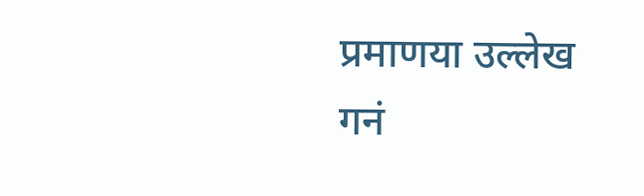प्रमाणया उल्लेख गनं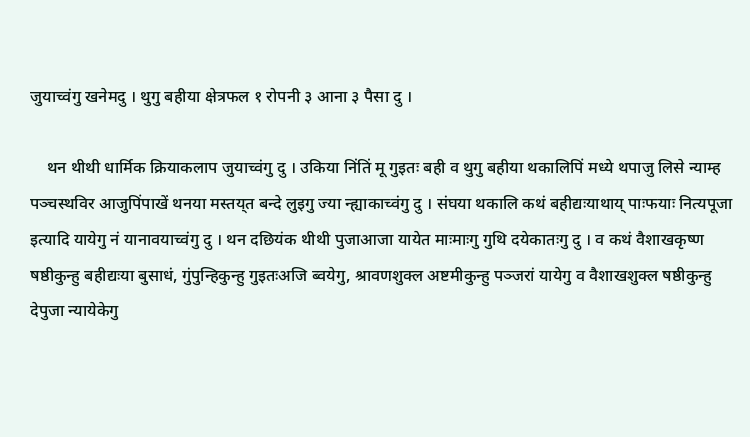जुयाच्वंगु खनेमदु । थुगु बहीया क्षेत्रफल १ रोपनी ३ आना ३ पैसा दु ।

    थन थीथी धार्मिक क्रियाकलाप जुयाच्वंगु दु । उकिया निंतिं मू गुइतः बही व थुगु बहीया थकालिपिं मध्ये थपाजु लिसे न्याम्ह पञ्चस्थविर आजुपिंपाखें थनया मस्तय्‌त बन्दे लुइगु ज्या न्ह्याकाच्वंगु दु । संघया थकालि कथं बहीद्यःयाथाय्‌ पाःफयाः नित्यपूजा इत्यादि यायेगु नं यानावयाच्वंगु दु । थन दछियंक थीथी पुजाआजा यायेत माःमाःगु गुथि दयेकातःगु दु । व कथं वैशाखकृष्ण षष्ठीकुन्हु बहीद्यःया बुसाधं, गुंपुन्हिकुन्हु गुइतःअजि ब्वयेगु, श्रावणशुक्ल अष्टमीकुन्हु पञ्जरां यायेगु व वैशाखशुक्ल षष्ठीकुन्हु देपुजा न्यायेकेगु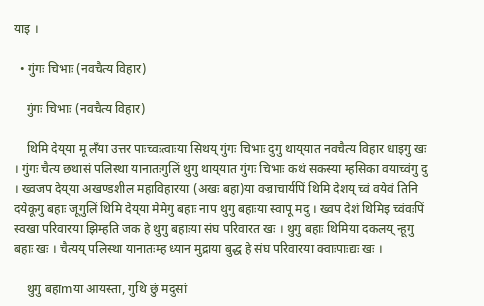याइ ।

  • गुंगः चिभाः (नवचैत्य विहार)

    गुंगः चिभाः (नवचैत्य विहार)

    थिमि देय्‌या मू लँया उत्तर पाःच्वःत्वाःया सिथय्‌ गुंगः चिभाः दुगु थाय्‌यात नवचैत्य विहार धाइगु खः । गुंगः चैत्य छथासं पलिस्था यानातःगुलिं थुगु थाय्‌यात गुंगः चिभाः कथं सकस्या म्हसिका वयाच्वंगु दु । ख्वजप देय्‌या अखण्डशील महाविहारया (अखः बहा)या वज्राचार्यपिं थिमि देशय्‌ च्वं वयेवं तिनि दयेकूगु बहाः जूगुलिं थिमि देय्‌या मेमेगु बहाः नाप थुगु बहाःया स्वापू मदु । ख्वप देशं थिमिइ च्वंवःपिं स्वखा परिवारया झिम्हति जक हे थुगु बहाःया संघ परिवारत खः । थुगु बहाः थिमिया दकलय्‌ न्हूगु बहाः खः । चैत्यय्‌ पलिस्था यानातःम्ह ध्यान मुद्राया बुद्ध हे संघ परिवारया क्वाःपाःद्यः खः ।

    थुगु बहाmया आयस्ता, गुथि छुं मदुसां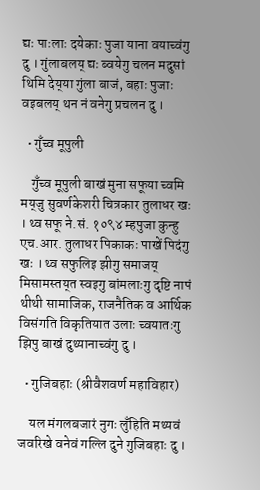द्यः पाःलाः दयेकाः पुजा याना वयाच्वंगु दु । गुंलाबलय्‌ द्यः ब्वयेगु चलन मदुसां थिमि देय्‌या गुंला बाजं, बहाः पुजाः वइबलय्‌ थन नं वनेगु प्रचलन दु ।

  • गुँच्व मूपुली

    गुँच्व मूपुली बाखं मुना सफूया च्वमि मय्‌जु सुवर्णकेशरी चित्रकार तुलाधर खः । थ्व सफू ने.सं. १०९४ म्हपुजा कुन्हु एच.आर. तुलाधर पिकाकः पाखें पिदंगु खः । थ्व सफुलिइ झीगु समाजय् मिसामस्तय्‌त स्वइगु बांमलाःगु दृष्टि नापं थीथी सामाजिक, राजनैतिक व आर्थिक विसंगति विकृतियात उलाः च्वयातःगु झिपु बाखं दुथ्यानाच्वंगु दु ।

  • गुजिबहाः (श्रीवैशवर्ण महाविहार)

    यल मंगलबजारं नुगः लुँहिति मथ्यवं जवरिखे वनेवं गल्लि दुने गुजिबहाः दु ।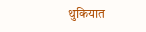थुकियात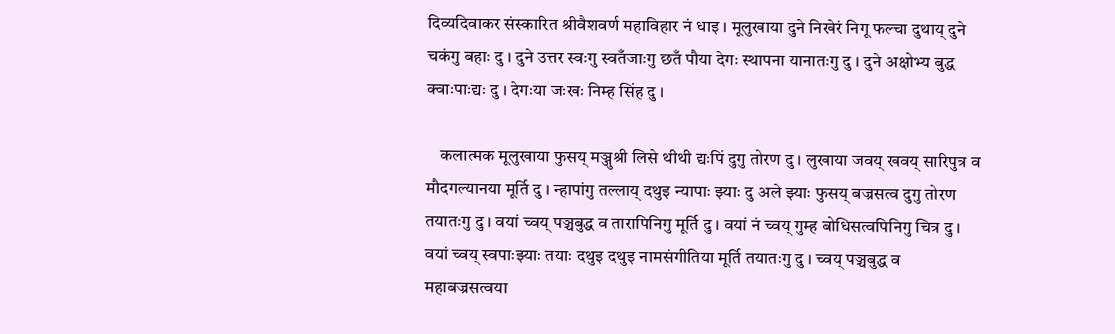दिव्यदिवाकर संस्कारित श्रीवैशवर्ण महाविहार नं धाइ । मूलुखाया दुने निखेरं निगू फल्चा दुथाय्‌ दुने चकंगु बहाः दु । दुने उत्तर स्वःगु स्वतँजाःगु छतँ पौया देगः स्थापना यानातःगु दु । दुने अक्षोभ्य बुद्ध क्वाःपाःद्यः दु । देगःया जःखः निम्ह सिंह दु ।

    कलात्मक मूलुखाया फुसय्‌ मञ्जुश्री लिसे थीथी द्यःपिं दुगु तोरण दु । लुखाया जवय्‌ खवय्‌ सारिपुत्र व मौदगल्यानया मूर्ति दु । न्हापांगु तल्लाय्‌ दथुइ न्यापाः झ्याः दु अले झ्याः फुसय्‌ बज्रसत्व दुगु तोरण तयातःगु दु । वयां च्वय्‌ पञ्चबुद्ध व तारापिनिगु मूर्ति दु । वयां नं च्वय्‌ गुम्ह बोधिसत्वपिनिगु चित्र दु । वयां च्वय्‌ स्वपाःझ्याः तयाः दथुइ दथुइ नामसंगीतिया मूर्ति तयातःगु दु । च्वय्‌ पञ्चबुद्ध व महाबज्रसत्वया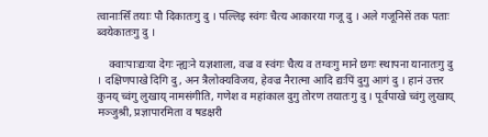त्वानाःसिँ तयाः पौ दिकातःगु दु । पल्लिइ स्वंगः चैत्य आकारया गजू दु । अले गजूनिसें तक पताः ब्वयेकातःगु दु ।

    क्वाःपाःद्यःया देगः न्ह्यःने यज्ञशाला, वज्र व स्वंगः चैत्य व तग्वःगु माने छगः स्थापना यानातःगु दु । दक्षिणपाखे दिगि दु, अन त्रैलोक्यविजय, हेवज्र नैरात्मा आदि द्यःपिं दुगु आगं दु । हानं उत्तर कुनय्‌ च्वंगु लुखाय्‌ नामसंगीति, गणेश व महांकाल दुगु तोरण तयातःगु दु । पूर्वपाखे च्वंगु लुखाय्‌ मञ्जुश्री, प्रज्ञापारमिता व षडक्षरी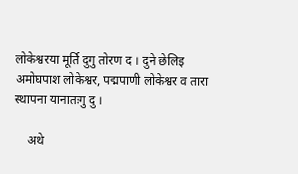लोकेश्वरया मूर्ति दुगु तोरण द । दुने छेलिइ अमोघपाश लोकेश्वर, पद्मपाणी लोकेश्वर व तारा स्थापना यानातःगु दु ।

    अथे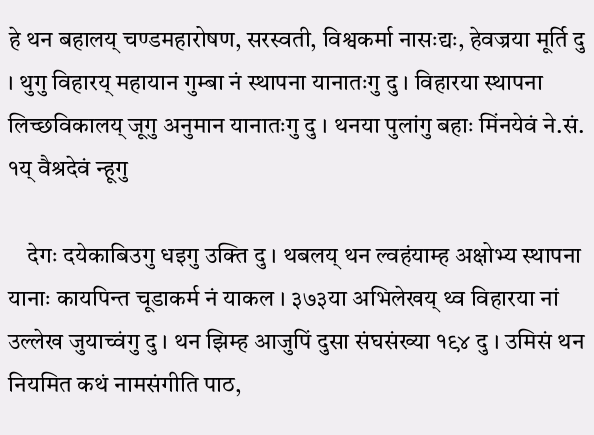हे थन बहालय्‌ चण्डमहारोषण, सरस्वती, विश्वकर्मा नासःद्यः, हेवज्रया मूर्ति दु । थुगु विहारय्‌ महायान गुम्बा नं स्थापना यानातःगु दु । विहारया स्थापना लिच्छविकालय्‌ जूगु अनुमान यानातःगु दु । थनया पुलांगु बहाः मिंनयेवं ने.सं. १य्‌ वैश्रदेवं न्हूगु

    देगः दयेकाबिउगु धइगु उक्ति दु । थबलय्‌ थन ल्वहंयाम्ह अक्षोभ्य स्थापना यानाः कायपिन्त चूडाकर्म नं याकल । ३७३या अभिलेखय्‌ थ्व विहारया नां उल्लेख जुयाच्वंगु दु । थन झिम्ह आजुपिं दुसा संघसंख्या १९४ दु । उमिसं थन नियमित कथं नामसंगीति पाठ,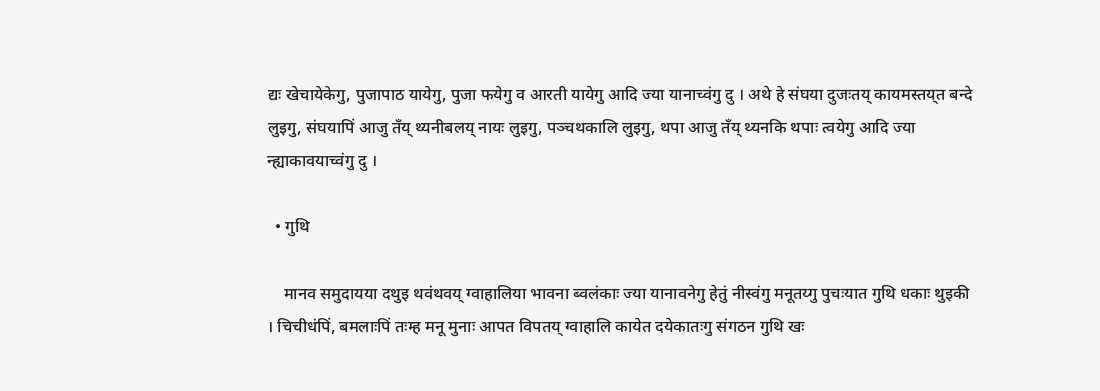द्यः खेचायेकेगु, पुजापाठ यायेगु, पुजा फयेगु व आरती यायेगु आदि ज्या यानाच्वंगु दु । अथे हे संघया दुजःतय्‌ कायमस्तय्‌त बन्दे लुइगु, संघयापिं आजु तँय्‌ थ्यनीबलय्‌ नायः लुइगु, पञ्चथकालि लुइगु, थपा आजु तँय्‌ थ्यनकि थपाः त्वयेगु आदि ज्या न्ह्याकावयाच्वंगु दु ।

  • गुथि

    मानव समुदायया दथुइ थवंथवय् ग्वाहालिया भावना ब्वलंकाः ज्या यानावनेगु हेतुं नीस्वंगु मनूतय्गु पुचःयात गुथि धकाः थुइकी । चिचीधंपिं, बमलाःपिं तःम्ह मनू मुनाः आपत विपतय् ग्वाहालि कायेत दयेकातःगु संगठन गुथि खः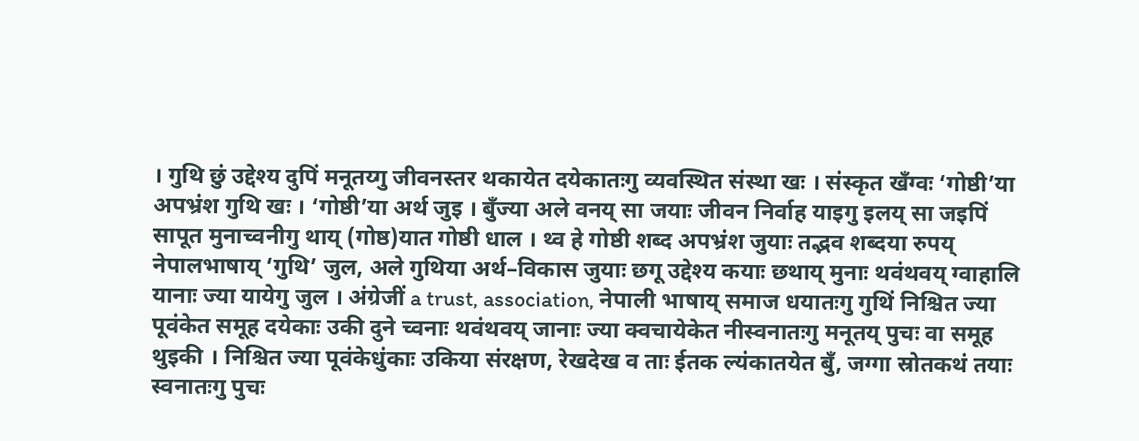। गुथि छुं उद्देश्य दुपिं मनूतय्गु जीवनस्तर थकायेत दयेकातःगु व्यवस्थित संस्था खः । संस्कृत खँग्वः ‘गोष्ठी’या अपभ्रंश गुथि खः । ‘गोष्ठी’या अर्थ जुइ । बुँज्या अले वनय् सा जयाः जीवन निर्वाह याइगु इलय् सा जइपिं सापूत मुनाच्वनीगु थाय् (गोष्ठ)यात गोष्ठी धाल । थ्व हे गोष्ठी शब्द अपभ्रंश जुयाः तद्भव शब्दया रुपय् नेपालभाषाय् ‘गुथि’ जुल, अले गुथिया अर्थ–विकास जुयाः छगू उद्देश्य कयाः छथाय् मुनाः थवंथवय् ग्वाहालि यानाः ज्या यायेगु जुल । अंग्रेजीं a trust, association, नेपाली भाषाय् समाज धयातःगु गुथिं निश्चित ज्या पूवंकेत समूह दयेकाः उकी दुने च्वनाः थवंथवय् जानाः ज्या क्वचायेकेत नीस्वनातःगु मनूतय् पुचः वा समूह थुइकी । निश्चित ज्या पूवंकेधुंकाः उकिया संरक्षण, रेखदेख व ताः ईतक ल्यंकातयेत बुँ, जग्गा स्रोतकथं तयाः स्वनातःगु पुचः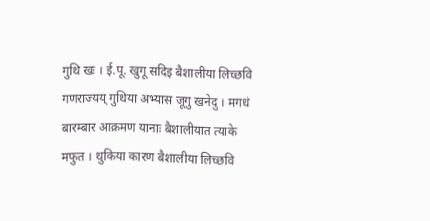गुथि खः । ई.पू. खुगू सदिइ बैशालीया लिच्छवि गणराज्यय् गुथिया अभ्यास जूगु खनेदु । मगधं बारम्बार आक्रमण यानाः बैशालीयात त्याके मफुत । थुकिया कारण बैशालीया लिच्छवि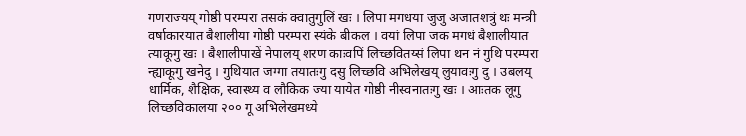गणराज्यय् गोष्ठी परम्परा तसकं क्वातुगुलिं खः । लिपा मगधया जुजु अजातशत्रुं थः मन्त्री वर्षाकारयात बैशालीया गोष्ठी परम्परा स्यंके बीकल । वयां लिपा जक मगधं बैशालीयात त्याकूगु खः । बैशालीपाखें नेपालय् शरण काःवपिं लिच्छवितय्सं लिपा थन नं गुथि परम्परा न्ह्याकूगु खनेदु । गुथियात जग्गा तयातःगु दसु लिच्छवि अभिलेखय् लुयावःगु दु । उबलय् धार्मिक, शैक्षिक, स्वास्थ्य व लौकिक ज्या यायेत गोष्ठी नीस्वनातःगु खः । आःतक लूगु लिच्छविकालया २०० गू अभिलेखमध्ये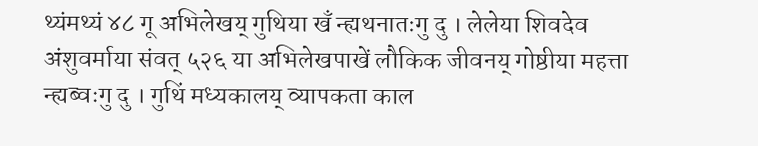थ्यंमथ्यं ४८ गू अभिलेखय् गुथिया खँ न्ह्यथनातःगु दु । लेलेया शिवदेव अंशुवर्माया संवत् ५२६ या अभिलेखपाखें लौकिक जीवनय् गोष्ठीया महत्ता न्ह्यब्वःगु दु । गुथिं मध्यकालय् व्यापकता काल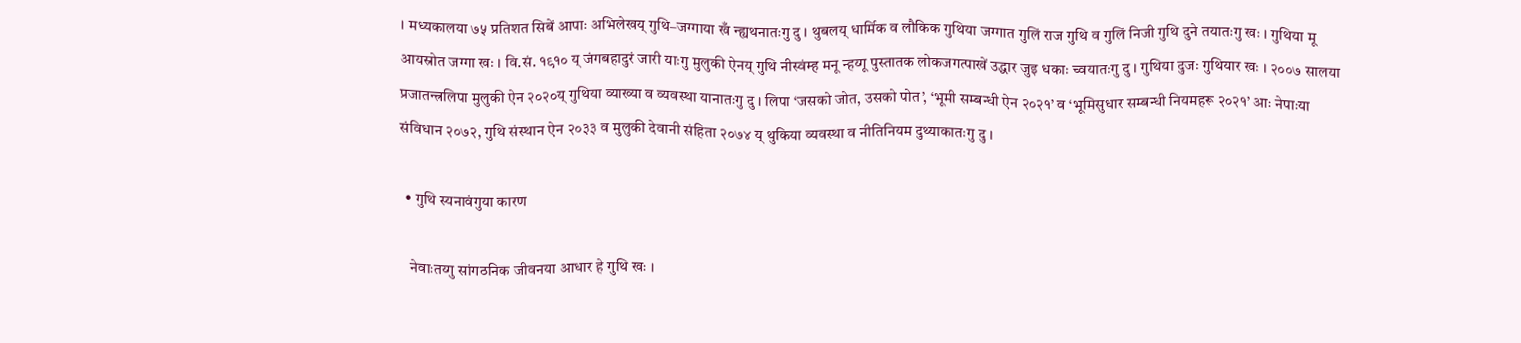। मध्यकालया ७५ प्रतिशत सिबें आपाः अभिलेखय् गुथि–जग्गाया खँ न्ह्यथनातःगु दु । थुबलय् धार्मिक व लौकिक गुथिया जग्गात गुलिं राज गुथि व गुलिं निजी गुथि दुने तयातःगु खः । गुथिया मू आयस्रोत जग्गा खः । वि.सं. १९१० य् जंगबहादुरं जारी याःगु मुलुकी ऐनय् गुथि नीस्वंम्ह मनू न्हय्गू पुस्तातक लोकजगत्पाखें उद्धार जुइ धकाः च्वयातःगु दु । गुथिया दुजः गुथियार खः । २००७ सालया प्रजातन्त्रलिपा मुलुकी ऐन २०२०य् गुथिया व्याख्या व व्यवस्था यानातःगु दु । लिपा ‘जसको जोत, उसको पोत’, ‘भूमी सम्बन्धी ऐन २०२१’ व ‘भूमिसुधार सम्बन्धी नियमहरू २०२१’ आः नेपाःया संविधान २०७२, गुथि संस्थान ऐन २०३३ व मुलुकी देवानी संहिता २०७४ य् थुकिया व्यवस्था व नीतिनियम दुथ्याकातःगु दु ।

  • गुथि स्यनावंगुया कारण

    नेवाःतय्गु सांगठनिक जीवनया आधार हे गुथि खः ।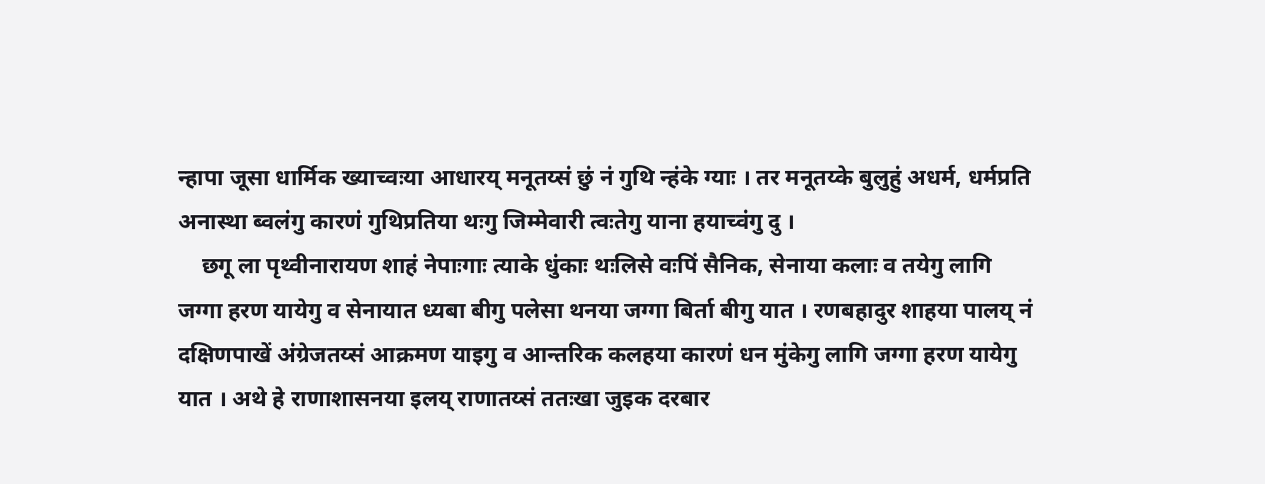न्हापा जूसा धार्मिक ख्याच्वःया आधारय् मनूतय्सं छुं नं गुथि न्हंके ग्याः । तर मनूतय्के बुलुहुं अधर्म, धर्मप्रति अनास्था ब्वलंगु कारणं गुथिप्रतिया थःगु जिम्मेवारी त्वःतेगु याना हयाच्वंगु दु ।
    छगू ला पृथ्वीनारायण शाहं नेपाःगाः त्याके धुंकाः थःलिसे वःपिं सैनिक, सेनाया कलाः व तयेगु लागि जग्गा हरण यायेगु व सेनायात ध्यबा बीगु पलेसा थनया जग्गा बिर्ता बीगु यात । रणबहादुर शाहया पालय् नं दक्षिणपाखें अंग्रेजतय्सं आक्रमण याइगु व आन्तरिक कलहया कारणं धन मुंकेगु लागि जग्गा हरण यायेगु यात । अथे हे राणाशासनया इलय् राणातय्सं ततःखा जुइक दरबार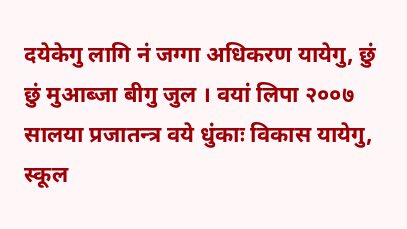दयेकेगु लागि नं जग्गा अधिकरण यायेगु, छुं छुं मुआब्जा बीगु जुल । वयां लिपा २००७ सालया प्रजातन्त्र वये धुंकाः विकास यायेगु, स्कूल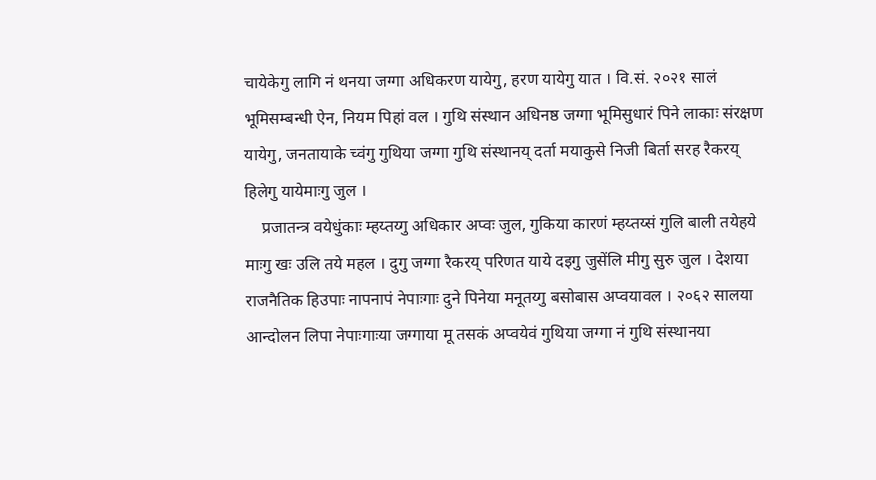चायेकेगु लागि नं थनया जग्गा अधिकरण यायेगु, हरण यायेगु यात । वि.सं. २०२१ सालं भूमिसम्बन्धी ऐन, नियम पिहां वल । गुथि संस्थान अधिनष्ठ जग्गा भूमिसुधारं पिने लाकाः संरक्षण यायेगु, जनतायाके च्वंगु गुथिया जग्गा गुथि संस्थानय् दर्ता मयाकुसे निजी बिर्ता सरह रैकरय् हिलेगु यायेमाःगु जुल ।
    प्रजातन्त्र वयेधुंकाः म्हय्तय्गु अधिकार अप्वः जुल, गुकिया कारणं म्हय्तय्सं गुलि बाली तयेहये माःगु खः उलि तये महल । दुगु जग्गा रैकरय् परिणत याये दइगु जुसेंलि मीगु सुरु जुल । देशया राजनैतिक हिउपाः नापनापं नेपाःगाः दुने पिनेया मनूतय्गु बसोबास अप्वयावल । २०६२ सालया आन्दोलन लिपा नेपाःगाःया जग्गाया मू तसकं अप्वयेवं गुथिया जग्गा नं गुथि संस्थानया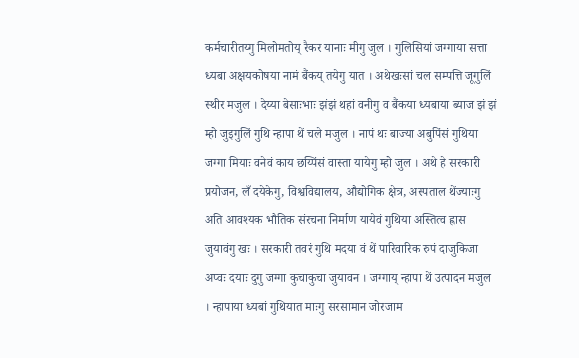कर्मचारीतय्गु मिलोमतोय् रैकर यानाः मीगु जुल । गुलिसियां जग्गाया सत्ता ध्यबा अक्षयकोषया नामं बैंकय् तयेगु यात । अथेखःसां चल सम्पत्ति जूगुलिं स्थीर मजुल । देय्या बेसाःभाः झंझं थहां वनीगु व बैंकया ध्यबाया ब्याज झं झं म्हो जुइगुलिं गुथि न्हापा थें चले मजुल । नापं थः बाज्या अबुपिंसं गुथिया जग्गा मियाः वनेवं काय छय्पिंसं वास्ता यायेगु म्हो जुल । अथे हे सरकारी प्रयोजन, लँ दयेकेगु, विश्वविद्यालय, औद्योगिक क्षेत्र, अस्पताल थेंज्याःगु अति आवश्यक भौतिक संरचना निर्माण यायेवं गुथिया अस्तित्व ह्रास जुयावंगु खः । सरकारी तवरं गुथि मदया वं थें पारिवारिक रुपं दाजुकिजा अप्वः दयाः दुगु जग्गा कुचाकुचा जुयावन । जग्गाय् न्हापा थें उत्पादन मजुल । न्हापाया ध्यबां गुथियात माःगु सरसामान जोरजाम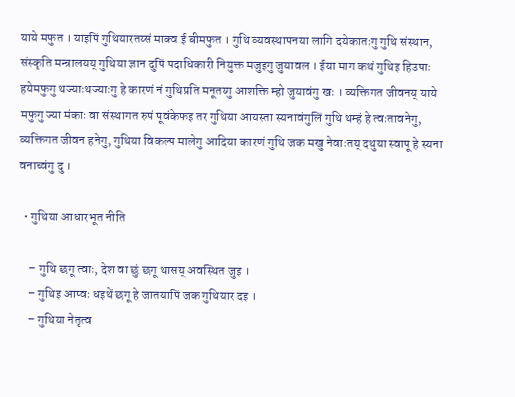याये मफुत । याइपिं गुथियारतय्सं माक्व ई बीमफुत । गुथि व्यवस्थापनया लागि दयेकातःगु गुथि संस्थान, संस्कृति मन्त्रालयय् गुथिया ज्ञान दुपिं पदाधिकारी नियुक्त मजुइगु जुयावल । ईया माग कथं गुथिइ हिउपाः हयेमफुगु थज्याःथज्याःगु हे कारणं नं गुथिप्रति मनूतय्गु आशक्ति म्हो जुयावंगु खः । व्यक्तिगत जीवनय् याये मफुगु ज्या मंकाः वा संस्थागत रुपं पूवंकेफइ तर गुथिया आयस्ता स्यनावंगुलिं गुथि थम्हं हे त्वःतावनेगु, व्यक्तिगत जीवन हनेगु, गुथिया विकल्प मालेगु आदिया कारणं गुथि जक मखु नेवाःतय् दथुया स्वापू हे स्यना वनाच्वंगु दु ।

  • गुथिया आधारभूत नीति

    – गुथि छगू त्वाः, देश वा छुं छगू थासय् अवस्थित जुइ ।
    – गुथिइ आप्वः धइथें छगू हे जातयापिं जक गुथियार दइ ।
    – गुथिया नेतृत्व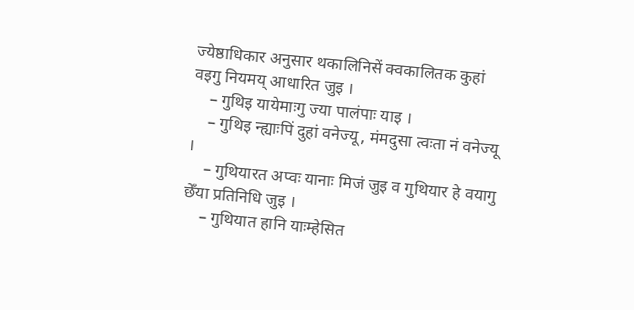ज्येष्ठाधिकार अनुसार थकालिनिसें क्वकालितक कुहां वइगु नियमय् आधारित जुइ ।
    – गुथिइ यायेमाःगु ज्या पालंपाः याइ ।
    – गुथिइ न्ह्याःपिं दुहां वनेज्यू, मंमदुसा त्वःता नं वनेज्यू ।
    – गुथियारत अप्वः यानाः मिजं जुइ व गुथियार हे वयागु छेँया प्रतिनिधि जुइ ।
    – गुथियात हानि याःम्हेसित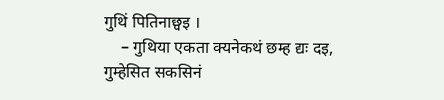गुथिं पितिनाछ्वइ ।
    – गुथिया एकता क्यनेकथं छम्ह द्यः दइ, गुम्हेसित सकसिनं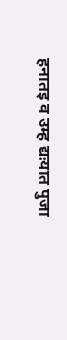हनातइ व उम्ह द्यःयात पुजा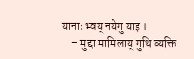यानाः भ्वय् नयेगु याइ ।
    – मुद्दा मामिलाय् गुथि व्यक्ति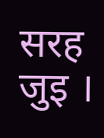सरह जुइ ।